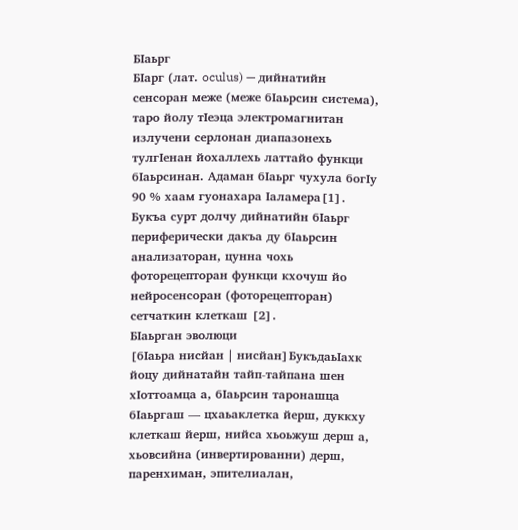БӀаьрг
БӀарг (лат. oculus) — дийнатийн сенсоран меже (меже бӀаьрсин система), таро йолу тӀеэца электромагнитан излучени серлонан диапазонехь тулгӀенан йохаллехь латтайо функци бӀаьрсинан. Адаман бӀаьрг чухула богӀу 90 % хаам гуонахара Ӏаламера[1].
Букъа сурт долчу дийнатийн бӀаьрг периферически дакъа ду бӀаьрсин анализаторан, цунна чохь фоторецепторан функци кхочуш йо нейросенсоран (фоторецепторан) сетчаткин клеткаш [2].
БӀаьрган эволюци
[бӀаьра нисйан | нисйан]БукъдаьӀахк йоцу дийнатайн тайп-тайпана шен хӀоттоамца а, бӀаьрсин таронашца бӀаьргаш — цхаьаклетка йерш, дуккху клеткаш йерш, нийса хьоьжуш дерш а, хьовсийна (инвертированни) дерш, паренхиман, эпителиалан,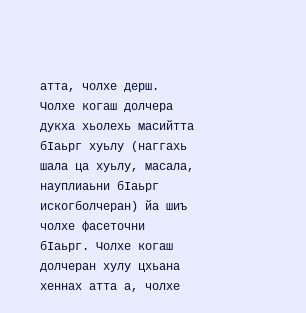атта, чолхе дерш.
Чолхе когаш долчера дукха хьолехь масийтта бӀаьрг хуьлу (наггахь шала ца хуьлу, масала, науплиаьни бӀаьрг искогболчеран) йа шиъ чолхе фасеточни бӀаьрг. Чолхе когаш долчеран хулу цхьана хеннах атта а, чолхе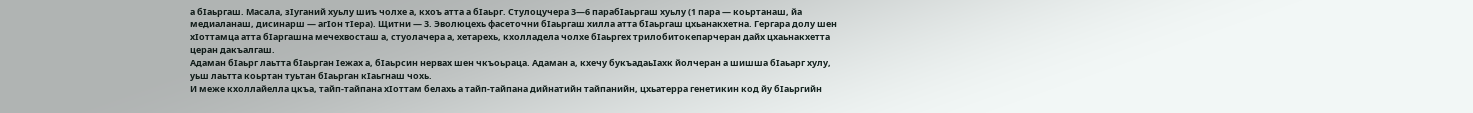а бӀаьргаш. Масала, зӀуганий хуьлу шиъ чолхе а, кхоъ атта а бӀаьрг. Стулоцучера 3—6 парабӀаьргаш хуьлу (1 пара — коьртанаш, йа медиаланаш, дисинарш — агӀон тӀера). Щитни — 3. Эволюцехь фасеточни бӀаьргаш хилла атта бӀаьргаш цхьанакхетна. Гергара долу шен хӀоттамца атта бӀаргашна мечехвосташ а, стуолачера а, хетарехь, кхолладела чолхе бӀаьргех трилобитокепарчеран дайх цхаьнакхетта церан дакъалгаш.
Адаман бӀаьрг лаьтта бӀаьрган Ӏежах а, бӀаьрсин нервах шен чкъоьраца. Адаман а, кхечу букъадаьӀахк йолчеран а шишша бӀаьарг хулу, уьш лаьтта коьртан туьтан бӀаьрган кӀаьгнаш чохь.
И меже кхоллайелла цкъа, тайп-тайпана хӀоттам белахь а тайп-тайпана дийнатийн тайпанийн, цхьатерра генетикин код йу бӀаьргийн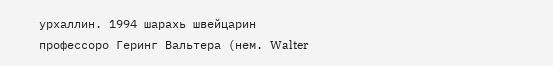урхаллин. 1994 шарахь швейцарин профессоро Геринг Вальтера (нем. Walter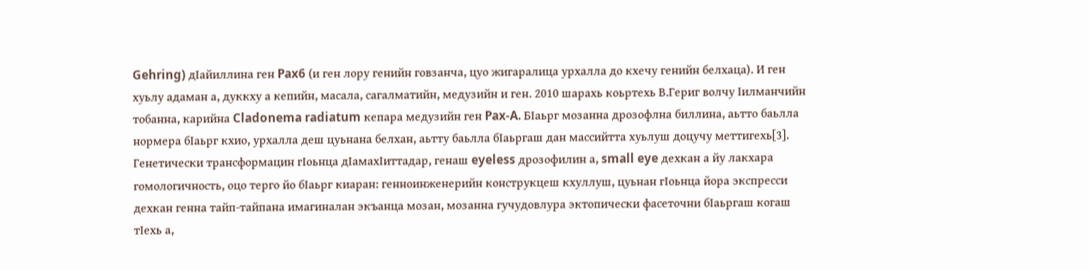Gehring) дӀайиллина ген Pax6 (и ген лору генийн говзанча, цуо жигаралица урхалла до кхечу генийн белхаца). И ген хуьлу адаман а, дуккху а кепийн, масала, сагалматийн, медузийн и ген. 2010 шарахь коьртехь В.Гериг волчу Ӏилманчийн тобанна, карийна Cladonema radiatum кепара медузийн ген Pax-A. БӀаьрг мозанна дрозофлна биллина, аьтто баьлла нормера бӀаьрг кхио, урхалла деш цуьнана белхан, аьтту баьлла бӀаьргаш дан массийтта хуьлуш доцучу меттигехь[3].
Генетически трансформацин гӀоьнца дӀамахӀиттадар, генаш eyeless дрозофилин а, small eye дехкан а йу лакхара гомологичность, оцо терго йо бӀаьрг киаран: генноинженерийн конструкцеш кхуллуш, цуьнан гӀоьнца йора экспресси дехкан генна тайп-тайпана имагиналан экъанца мозан, мозанна гучудовлура эктопически фасеточни бӀаьргаш когаш тӀехь а,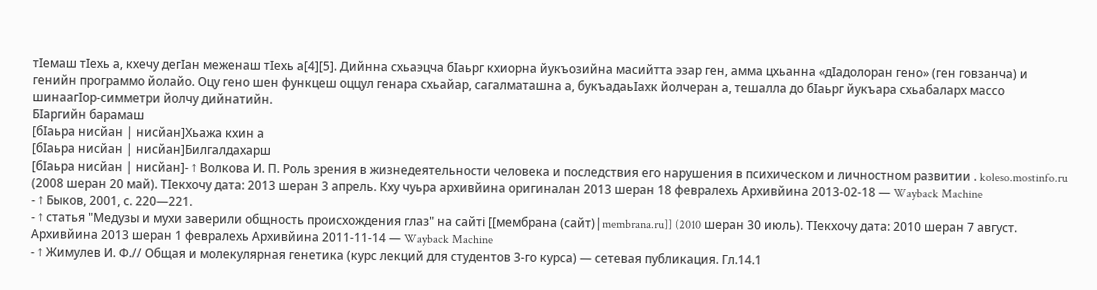тӀемаш тӀехь а, кхечу дегӀан меженаш тӀехь а[4][5]. Дийнна схьаэцча бӀаьрг кхиорна йукъозийна масийтта эзар ген, амма цхьанна «дӀадолоран гено» (ген говзанча) и генийн программо йолайо. Оцу гено шен функцеш оццул генара схьайар, сагалматашна а, букъадаьӀахк йолчеран а, тешалла до бӀаьрг йукъара схьабаларх массо шинаагӀор-симметри йолчу дийнатийн.
БӀаргийн барамаш
[бӀаьра нисйан | нисйан]Хьажа кхин а
[бӀаьра нисйан | нисйан]Билгалдахарш
[бӀаьра нисйан | нисйан]- ↑ Волкова И. П. Роль зрения в жизнедеятельности человека и последствия его нарушения в психическом и личностном развитии . koleso.mostinfo.ru (2008 шеран 20 май). ТӀекхочу дата: 2013 шеран 3 апрель. Кху чуьра архивйина оригиналан 2013 шеран 18 февралехь Архивйина 2013-02-18 — Wayback Machine
- ↑ Быков, 2001, с. 220—221.
- ↑ статья "Медузы и мухи заверили общность происхождения глаз" на сайті [[мембрана (сайт)|membrana.ru]] (2010 шеран 30 июль). ТӀекхочу дата: 2010 шеран 7 август. Архивйина 2013 шеран 1 февралехь Архивйина 2011-11-14 — Wayback Machine
- ↑ Жимулев И. Ф.// Общая и молекулярная генетика (курс лекций для студентов 3-го курса) — сетевая публикация. Гл.14.1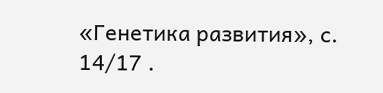«Генетика развития», с. 14/17 .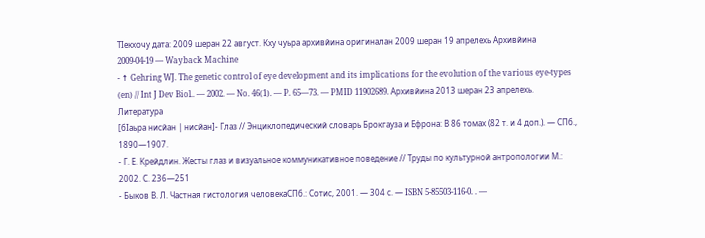ТӀекхочу дата: 2009 шеран 22 август. Кху чуьра архивйина оригиналан 2009 шеран 19 апрелехь Архивйина 2009-04-19 — Wayback Machine
- ↑ Gehring WJ. The genetic control of eye development and its implications for the evolution of the various eye-types (en) // Int J Dev Biol.. — 2002. — No. 46(1). — P. 65—73. — PMID 11902689. Архивйина 2013 шеран 23 апрелехь.
Литература
[бӀаьра нисйан | нисйан]- Глаз // Энциклопедический словарь Брокгауза и Ефрона: В 86 томах (82 т. и 4 доп.). — СПб., 1890—1907.
- Г. Е. Крейдлин. Жесты глаз и визуальное коммуникативное поведение // Труды по культурной антропологии М.: 2002. С. 236—251
- Быков В. Л. Частная гистология человекаСПб.: Сотис, 2001. — 304 с. — ISBN 5-85503-116-0. . —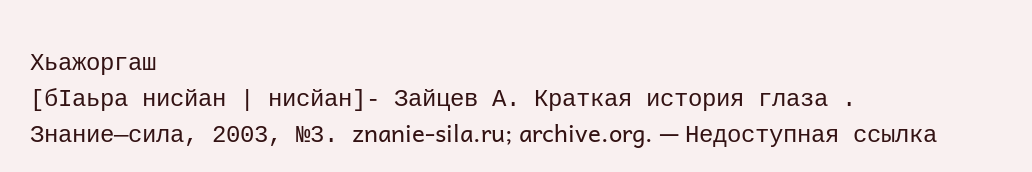Хьажоргаш
[бӀаьра нисйан | нисйан]- Зайцев А. Краткая история глаза . Знание—сила, 2003, №3. znanie-sila.ru; archive.org. — Недоступная ссылка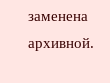заменена архивной.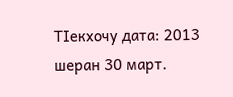ТӀекхочу дата: 2013 шеран 30 март.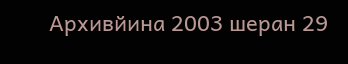Архивйина 2003 шеран 29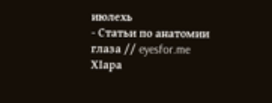июлехь
- Статьи по анатомии глаза // eyesfor.me
ХӀара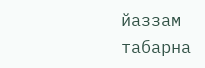йаззам табарна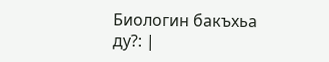Биологин бакъхьа ду?: |